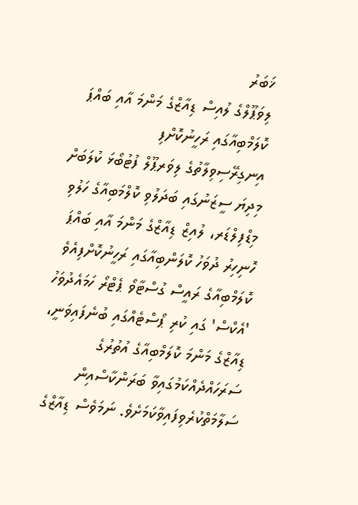ޚަބަރު
ލިވަޕޫލްގެ ލުއިސް ޑިއާޒްގެ މަންމަ އާއި ބައްޕަ ކޮލަމްބިއާގައި ރަހީނުކޮށްފި
އިނގިރޭސިވިލާތުގެ ލިވަރޕޫލް ފުޓުބޯޅަ ކުލަބަށް މިދިޔަ ސީޒަނުގައި ބަދަލުވި ކޮލްމަބިއާގެ ހަލުވި މިޑްފިލްޑަރ، ލުއިޒް ޑިއާޒްގެ މަންމަ އާއި ބައްޕަ ހޮނިހިރު ދުވަހު ކޮލަންބިއާގައި ރަހީނުކޮށްފިއެވެ
ކޮލަމްބިއާގެ ރައީސް ގުސްޓާވޯ ޕެޓްރޯ ހަމައެދުވަހު 'އެކްސް' ގައި ކުރި ޕޯސްޓެއްގައި ބުނެފައިވަނީ، ޑިއާޒްގެ މަންމަ ކޮލަމްބިއާގެ އުތުރުގެ ސަރަހައްދެއްކަމުގައިވާ ބަރަންކާސްއިން ސަލާމަތްކުރެވިފައިވާކަމަށެވެ. ނަމަވެސް ޑިއާޒްގެ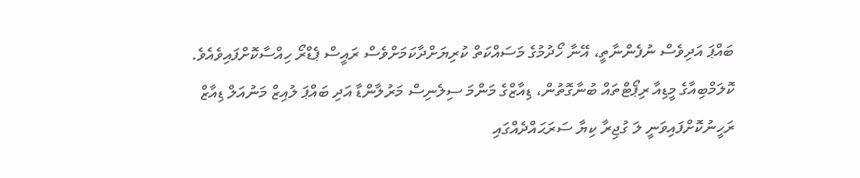ބައްޕަ އަދިވެސް ނުފެންނާތީ، އޭނާ ހޯދުމުގެ މަސައްކަތް ކުރިޔަށްދާކަމަށްވެސް ރައީސް ޕެޑްރޯ ހިއްސާކޮށްފައިވެއެވެ.
ކޮލަމްބިއާގެ މީޑިއާ ރިޕޯޓްތައް ބުނާގޮތުން، ޑިއާޒްގެ މަންމަ ސިލެނިސް މަރުލާންޑާ އަދި ބައްޕަ ލުއިޒް މަނުއަލް ޑިއާޒް ރަހީނުކޮށްފައިވަނީ ލަ ގުޖިރާ ކިޔާ ސަރަޙައްދެއްގައި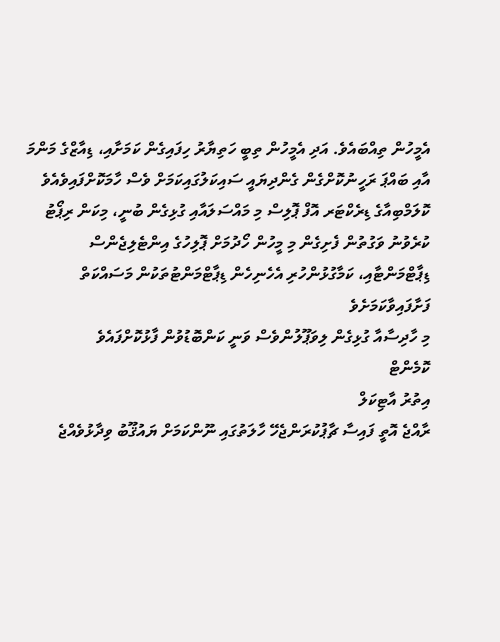އެމީހުން ތިއްބައެވެ. އަދި އެމީހުން ތިބީ ހަތިޔާރު ހިފައިގެން ކަމަށާއި، ޑިއާޒްގެ މަންމަ އާއި ބައްޕަ ރަހީނުކޮށްގެން ގެންދިޔައީ ސައިކަލުގައިކަމަށް ވެސް ހާމަކޮށްފައިވެއެވެ
ކޮލަމްބިއާގެ ޑިރެކްޓަރ އޮފް ޕޮލިސް މި މައްސަލައާއި ގުޅިގެން ބުނީ، މިކަން ރިޕޯޓު ކުރެވުނު ވަގުތުން ފެށިގެން މި މީހުން ހޯދުމަށް ޕޮލިހުގެ އިންޓެލިޖެންސް ޑިޕާޓްމަންޓާއި، ކަމާގުޅުންހުރި އެހެނިހެން ޑިޕާޓްމަންޓުތަކުން މަސައްކަތް ފަށާފައިވާކަމަށެވެ
މި ހާދިސާއާ ގުޅިގެން ލިވަޕޫލުންވެސް ވަނީ ކަންބޮޑުވުން ފާޅުކޮށްފައެވެ
ކޮމެންޓް
އިތުރު އާޓިކަލް
ރާއްޖެ އޮތީ ފައިސާ ޗާޕުކުރަންޖެހޭ ހާލަތުގައި ނޫންކަމަށް ޔައުޤޫބު ވިދާޅުވެއްޖެ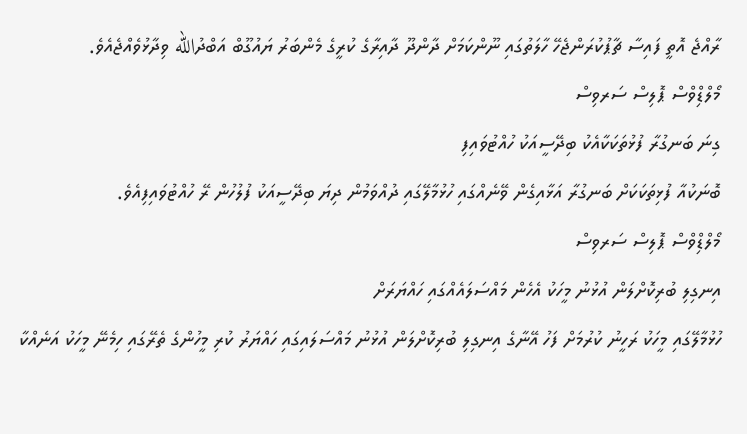ރާއްޖެ އޮތީ ފައިސާ ޗާޕުކުރަންޖެހޭ ހާލަތުގައި ނޫންކަމަށް ދާންދޫ ދާއިރާގެ ކުރީގެ މެންބަރު ޔައުގޫބް އަބްދުالله ވިދާޅުވެއްޖެއެވެ.
މޯލްޑިްވްސް ޕޮލިސް ސަރވިސް
ގިނަ ބަނގުރާ ފުޅުތަކަކާއެކު ބިދޭސީއަކު ހުއްޓުވައިފި
ބޮނަކުއާ ފުޅިތަކަކަށް ބަނގުރާ އަޅާއިގެން ވޭނެއްގައި ހުޅުމާލޭގައި ދުއްވަމުން ދިޔަ ބިދޭސީއަކު ފުލުހުން ރޭ ހުއްޓުވައިފިއެވެ.
މޯލްޑިްވްސް ޕޮލިސް ސަރވިސް
އިނގިލި ބުރިކޮށްލަން އުޅުނު މީހަކު އެހެން މައްސަލައެއްގައި ހައްޔަރަށް
ހުޅުމާލޭގައި މީހަކު ރަހީނު ކުރުމަށް ފަހު އޭނާގެ އިނގިލި ބުރިކޮށްލަން އުޅުނު މައްސަލައިގައި ހައްޔަރު ކުރި މީހުންގެ ތެރޭގައި ހިމެނޭ މީހަކު އަނެއްކާ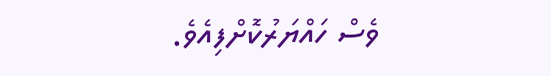ވެސް ހައްޔަރުކޮށްފިއެވެ.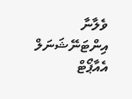ވެލާނާ އިންޓަނޭޝަނަލް އެއާޕޯޓް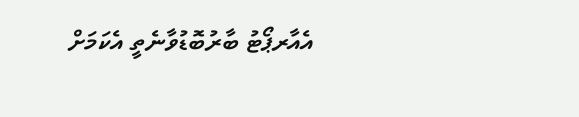އެއާރޕޯޓު ބާރުބޮޑުވާނެތީ އެކަމަށް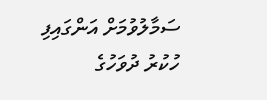ސަމާލުވުމަށް އަންގައިފި
ހުކުރު ދުވަހުގެ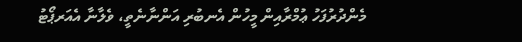މެންދުރުފަހު ޢުމްރާއިން މީހުން އެނބުރި އަންނާނެތީ، ވެލާނާ އެއަރޕޯޓު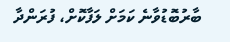ބާރުބޮޑުވާނެ ކަމަށް ލަފާކޮށް، ފުރަންދާ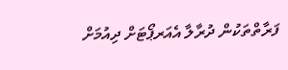ފަރާތްތަކުން ދުރާލާ އެއަރޕޯޓަށް ދިއުމަށް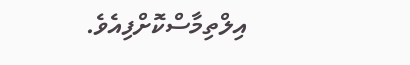އިލްތިމާސްކޮށްފިއެވެ.